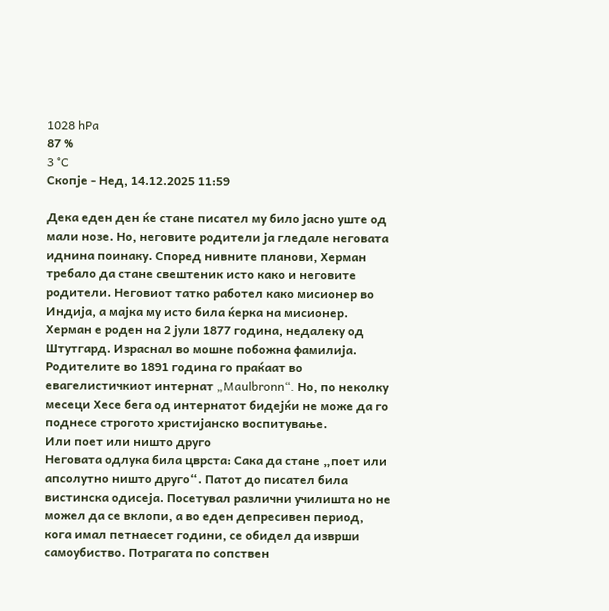1028 hPa
87 %
3 °C
Скопје - Нед, 14.12.2025 11:59

Дека еден ден ќе стане писател му било јасно уште од мали нозе. Но, неговите родители ја гледале неговата иднина поинаку. Според нивните планови, Херман требало да стане свештеник исто како и неговите родители. Неговиот татко работел како мисионер во Индија, а мајка му исто била ќерка на мисионер. Херман е роден на 2 јули 1877 година, недалеку од Штутгард. Израснал во мошне побожна фамилија. Родителите во 1891 година го праќаат во евагелистичкиот интернат „Maulbronn“. Но, по неколку месеци Хесе бега од интернатот бидејќи не може да го поднесе строгото христијанско воспитување.
Или поет или ништо друго
Неговата одлука била цврста: Сака да стане „поет или апсолутно ништо друго“. Патот до писател била вистинска одисеја. Посетувал различни училишта но не можел да се вклопи, а во еден депресивен период, кога имал петнаесет години, се обидел да изврши самоубиство. Потрагата по сопствен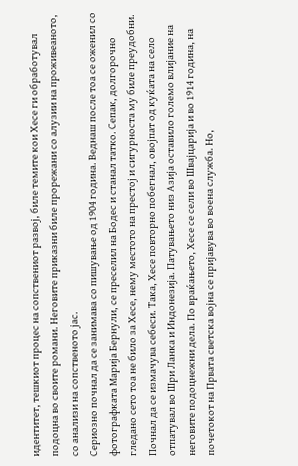идентитет, тешкиот процес на сопствениот развој, биле темите кои Хесе ги обработувал подоцна во своите романи. Неговите приказни биле прорежани со алузии на проживеаното, со анализи на сопственото јас.
Сериозно почнал да се занимава со пишување од 1904 година. Веднаш после тоа се оженил со фотографката Марија Бернули, се преселил на Бодес и станал татко. Сепак, долгорочно гледано сето тоа не било за Хесе, нему местото на престој и сигурноста му биле преудобни. Почнал да се измачува себеси. Така, Хесе повторно побегнал, овојпат од куќата на село отпатувал во Шри Ланка и Индонезија. Патувањето низ Азија оставило големо влијание на неговите подоцнежни дела. По враќањето, Хесе се сели во Швајцарија и во 1914 година, на почетокот на Првата светска војна се пријавува во воена служба. Но,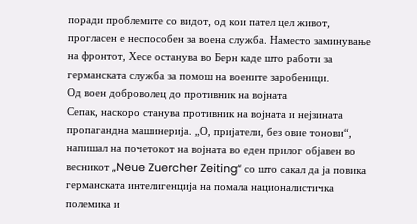поради проблемите со видот, од кои пател цел живот, прогласен е неспособен за воена служба. Наместо заминување на фронтот, Хесе останува во Берн каде што работи за германската служба за помош на воените заробеници.
Од воен доброволец до противник на војната
Сепак, наскоро станува противник на војната и нејзината пропагандна машинерија. „О, пријатели, без овие тонови“, напишал на почетокот на војната во еден прилог објавен во весникот „Neue Zuercher Zeiting“ со што сакал да ја повика германската интелигенција на помала националистичка полемика и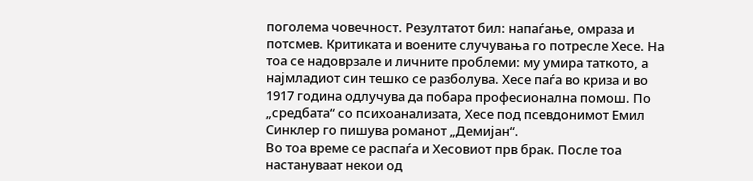поголема човечност. Резултатот бил: напаѓање, омраза и потсмев. Критиката и воените случувања го потресле Хесе. На тоа се надоврзале и личните проблеми: му умира таткото, а најмладиот син тешко се разболува. Хесе паѓа во криза и во 1917 година одлучува да побара професионална помош. По „средбата“ со психоанализата, Хесе под псевдонимот Емил Синклер го пишува романот „Демијан“.
Во тоа време се распаѓа и Хесовиот прв брак. После тоа настануваат некои од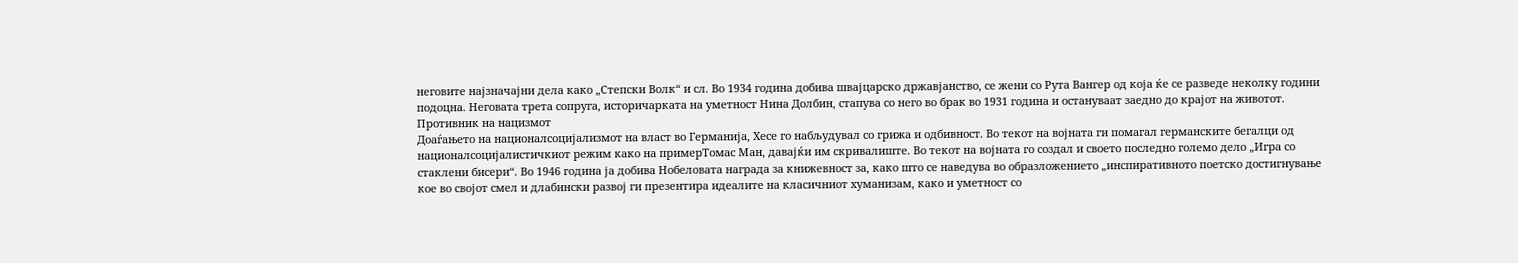неговите најзначајни дела како „Степски Волк“ и сл. Во 1934 година добива швајцарско државјанство, се жени со Рута Вангер од која ќе се разведе неколку години подоцна. Неговата трета сопруга, историчарката на уметност Нина Долбин, стапува со него во брак во 1931 година и остануваат заедно до крајот на животот.
Противник на нацизмот
Доаѓањето на националсоцијализмот на власт во Германија, Хесе го набљудувал со грижа и одбивност. Во текот на војната ги помагал германските бегалци од националсоцијалистичкиот режим како на примерТомас Ман, давајќи им скривалиште. Во текот на војната го создал и своето последно големо дело „Игра со стаклени бисери“. Во 1946 година ја добива Нобеловата награда за книжевност за, како што се наведува во образложението „инспиративното поетско достигнување кое во својот смел и длабински развој ги презентира идеалите на класичниот хуманизам, како и уметност со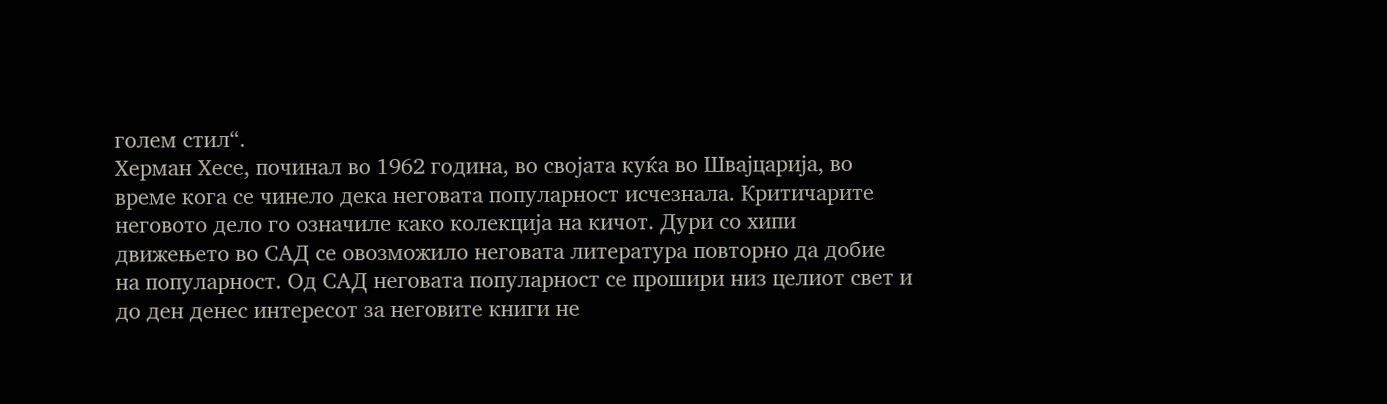голем стил“.
Херман Хесе, починал во 1962 година, во својата куќа во Швајцарија, во време кога се чинело дека неговата популарност исчезнала. Критичарите неговото дело го означиле како колекција на кичот. Дури со хипи движењето во САД се овозможило неговата литература повторно да добие на популарност. Од САД неговата популарност се прошири низ целиот свет и до ден денес интересот за неговите книги не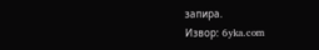запира.
Извор: 6yka.com